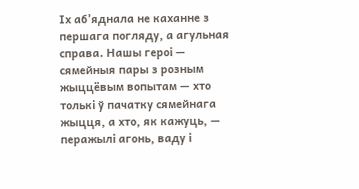Іх аб’яднала не каханне з першага погляду, а агульная справа. Нашы героі — сямейныя пары з розным жыццёвым вопытам — хто толькі ў пачатку сямейнага жыцця, а хто, як кажуць, — перажылі агонь, ваду і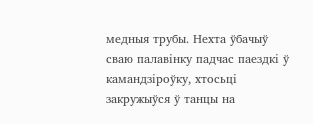медныя трубы. Нехта ўбачыў сваю палавінку падчас паездкі ў камандзіроўку, хтосьці закружыўся ў танцы на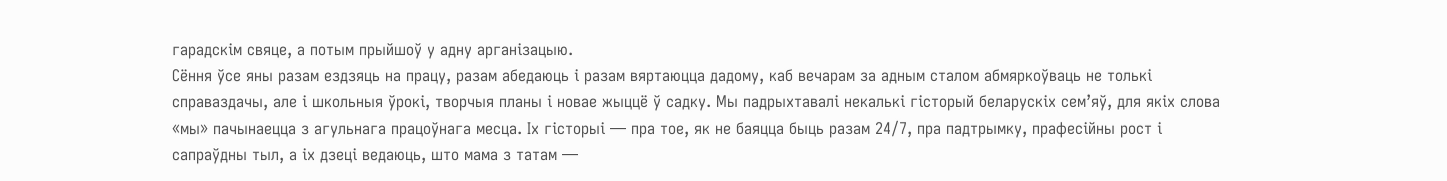гарадскім свяце, а потым прыйшоў у адну арганізацыю.
Сёння ўсе яны разам ездзяць на працу, разам абедаюць і разам вяртаюцца дадому, каб вечарам за адным сталом абмяркоўваць не толькі справаздачы, але і школьныя ўрокі, творчыя планы і новае жыццё ў садку. Мы падрыхтавалі некалькі гісторый беларускіх сем’яў, для якіх слова «мы» пачынаецца з агульнага працоўнага месца. Іх гісторыі — пра тое, як не баяцца быць разам 24/7, пра падтрымку, прафесійны рост і сапраўдны тыл, а іх дзеці ведаюць, што мама з татам —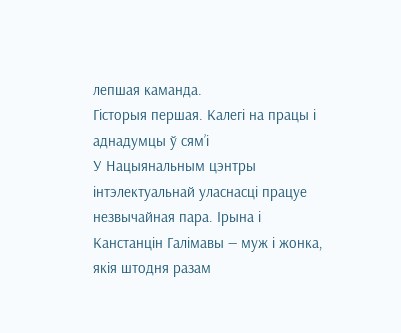лепшая каманда.
Гісторыя першая. Калегі на працы і аднадумцы ў сям’і
У Нацыянальным цэнтры інтэлектуальнай уласнасці працуе незвычайная пара. Ірына і Канстанцін Галімавы — муж і жонка, якія штодня разам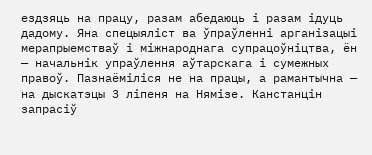ездзяць на працу, разам абедаюць і разам ідуць дадому. Яна спецыяліст ва ўпраўленні арганізацыі мерапрыемстваў і міжнароднага супрацоўніцтва, ён — начальнік упраўлення аўтарскага і сумежных правоў. Пазнаёміліся не на працы, а рамантычна — на дыскатэцы 3 ліпеня на Нямізе. Канстанцін запрасіў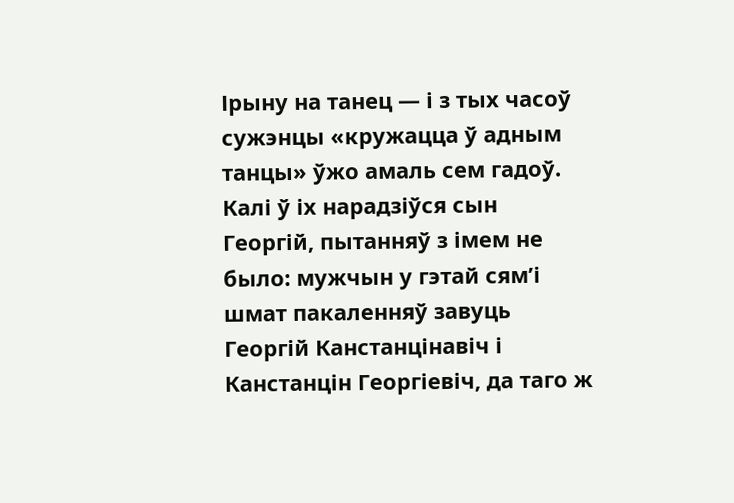Ірыну на танец — і з тых часоў сужэнцы «кружацца ў адным танцы» ўжо амаль сем гадоў. Калі ў іх нарадзіўся сын Георгій, пытанняў з імем не было: мужчын у гэтай сям’і шмат пакаленняў завуць Георгій Канстанцінавіч і Канстанцін Георгіевіч, да таго ж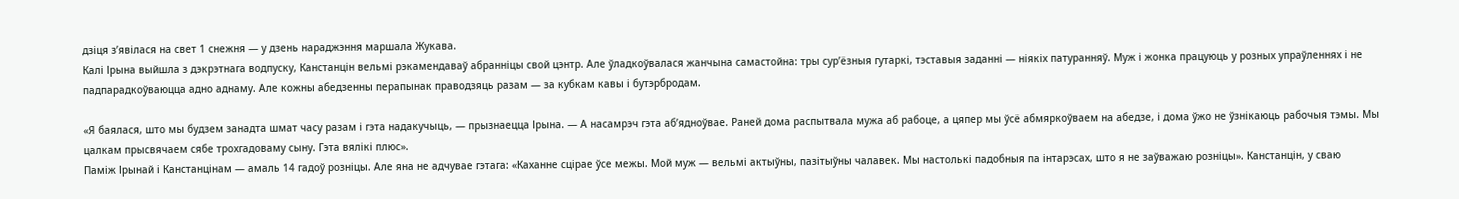дзіця з’явілася на свет 1 снежня — у дзень нараджэння маршала Жукава.
Калі Ірына выйшла з дэкрэтнага водпуску, Канстанцін вельмі рэкамендаваў абранніцы свой цэнтр. Але ўладкоўвалася жанчына самастойна: тры сур’ёзныя гутаркі, тэставыя заданні — ніякіх патуранняў. Муж і жонка працуюць у розных упраўленнях і не падпарадкоўваюцца адно аднаму. Але кожны абедзенны перапынак праводзяць разам — за кубкам кавы і бутэрбродам.

«Я баялася, што мы будзем занадта шмат часу разам і гэта надакучыць, — прызнаецца Ірына. — А насамрэч гэта аб’ядноўвае. Раней дома распытвала мужа аб рабоце, а цяпер мы ўсё абмяркоўваем на абедзе, і дома ўжо не ўзнікаюць рабочыя тэмы. Мы цалкам прысвячаем сябе трохгадоваму сыну. Гэта вялікі плюс».
Паміж Ірынай і Канстанцінам — амаль 14 гадоў розніцы. Але яна не адчувае гэтага: «Каханне сцірае ўсе межы. Мой муж — вельмі актыўны, пазітыўны чалавек. Мы настолькі падобныя па інтарэсах, што я не заўважаю розніцы». Канстанцін, у сваю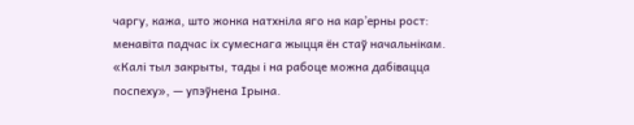чаргу, кажа, што жонка натхніла яго на кар’ерны рост: менавіта падчас іх сумеснага жыцця ён стаў начальнікам. «Калі тыл закрыты, тады і на рабоце можна дабівацца поспеху», — упэўнена Ірына.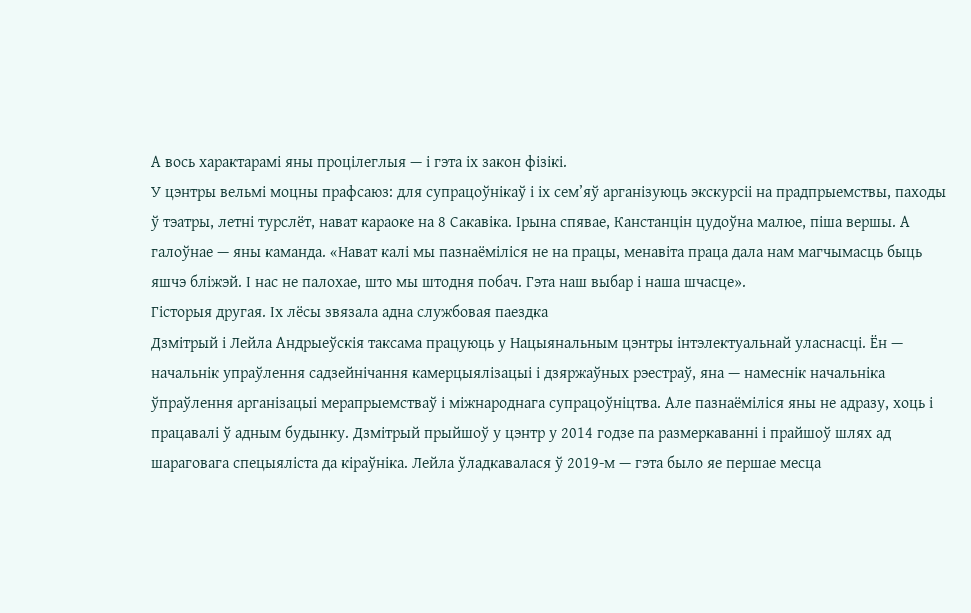А вось характарамі яны процілеглыя — і гэта іх закон фізікі.
У цэнтры вельмі моцны прафсаюз: для супрацоўнікаў і іх сем’яў арганізуюць экскурсіі на прадпрыемствы, паходы ў тэатры, летні турслёт, нават караоке на 8 Сакавіка. Ірына спявае, Канстанцін цудоўна малюе, піша вершы. А галоўнае — яны каманда. «Нават калі мы пазнаёміліся не на працы, менавіта праца дала нам магчымасць быць яшчэ бліжэй. І нас не палохае, што мы штодня побач. Гэта наш выбар і наша шчасце».
Гісторыя другая. Іх лёсы звязала адна службовая паездка
Дзмітрый і Лейла Андрыеўскія таксама працуюць у Нацыянальным цэнтры інтэлектуальнай уласнасці. Ён — начальнік упраўлення садзейнічання камерцыялізацыі і дзяржаўных рэестраў, яна — намеснік начальніка ўпраўлення арганізацыі мерапрыемстваў і міжнароднага супрацоўніцтва. Але пазнаёміліся яны не адразу, хоць і працавалі ў адным будынку. Дзмітрый прыйшоў у цэнтр у 2014 годзе па размеркаванні і прайшоў шлях ад шараговага спецыяліста да кіраўніка. Лейла ўладкавалася ў 2019-м — гэта было яе першае месца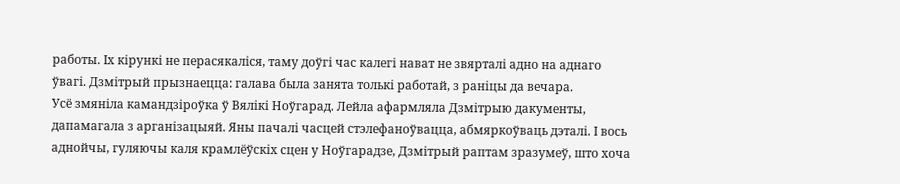работы. Іх кірункі не перасякаліся, таму доўгі час калегі нават не звярталі адно на аднаго ўвагі. Дзмітрый прызнаецца: галава была занята толькі работай, з раніцы да вечара.
Усё змяніла камандзіроўка ў Вялікі Ноўгарад. Лейла афармляла Дзмітрыю дакументы, дапамагала з арганізацыяй. Яны пачалі часцей стэлефаноўвацца, абмяркоўваць дэталі. І вось аднойчы, гуляючы каля крамлёўскіх сцен у Ноўгарадзе, Дзмітрый раптам зразумеў, што хоча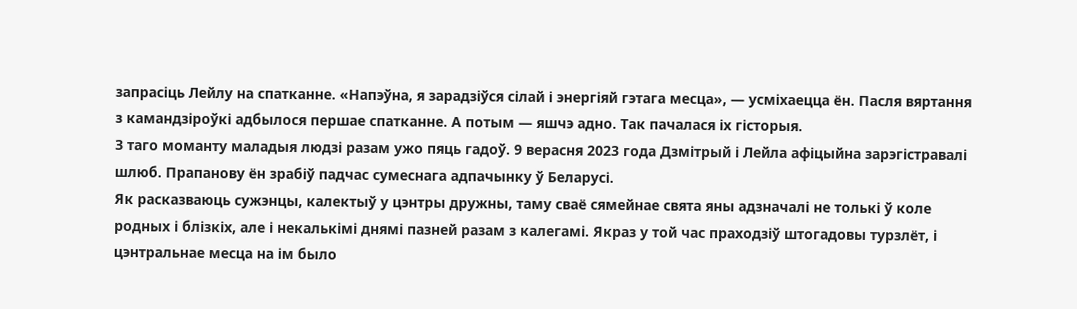запрасіць Лейлу на спатканне. «Напэўна, я зарадзіўся сілай і энергіяй гэтага месца», — усміхаецца ён. Пасля вяртання з камандзіроўкі адбылося першае спатканне. А потым — яшчэ адно. Так пачалася іх гісторыя.
З таго моманту маладыя людзі разам ужо пяць гадоў. 9 верасня 2023 года Дзмітрый і Лейла афіцыйна зарэгістравалі шлюб. Прапанову ён зрабіў падчас сумеснага адпачынку ў Беларусі.
Як расказваюць сужэнцы, калектыў у цэнтры дружны, таму сваё сямейнае свята яны адзначалі не толькі ў коле родных і блізкіх, але і некалькімі днямі пазней разам з калегамі. Якраз у той час праходзіў штогадовы турзлёт, і цэнтральнае месца на ім было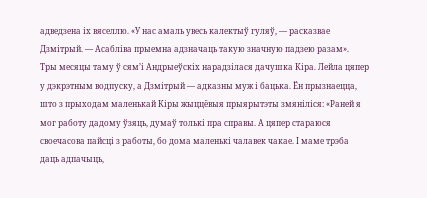адведзена іх вяселлю. «У нас амаль увесь калектыў гуляў, — расказвае Дзмітрый. — Асабліва прыемна адзначаць такую значную падзею разам».
Тры месяцы таму ў сям’і Андрыеўскіх нарадзілася дачушка Кіра. Лейла цяпер у дэкрэтным водпуску, а Дзмітрый — адказны муж і бацька. Ён прызнаецца, што з прыходам маленькай Кіры жыццёвыя прыярытэты змяніліся: «Раней я мог работу дадому ўзяць, думаў толькі пра справы. А цяпер стараюся своечасова пайсці з работы, бо дома маленькі чалавек чакае. І маме трэба даць адпачыць,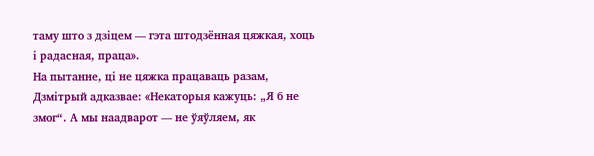таму што з дзіцем — гэта штодзённая цяжкая, хоць і радасная, праца».
На пытанне, ці не цяжка працаваць разам, Дзмітрый адказвае: «Некаторыя кажуць: „Я б не змог“. А мы наадварот — не ўяўляем, як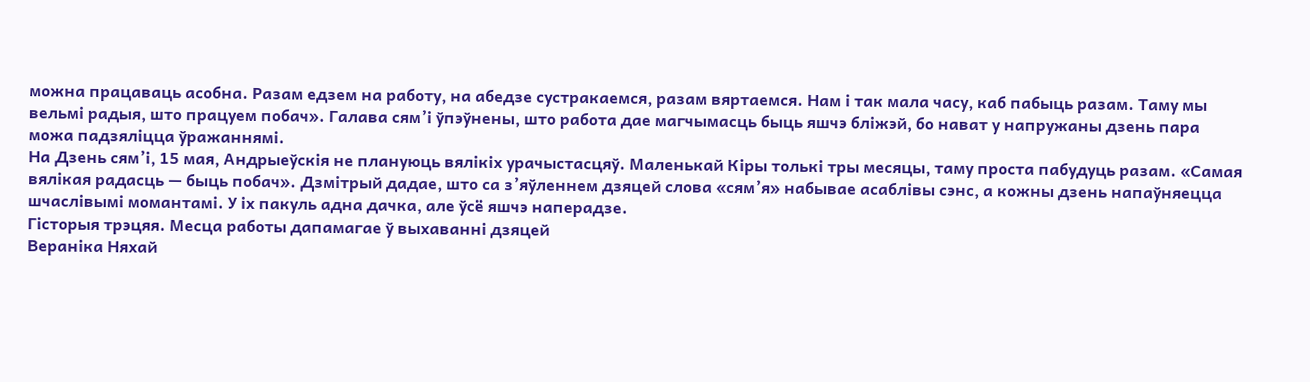можна працаваць асобна. Разам едзем на работу, на абедзе сустракаемся, разам вяртаемся. Нам і так мала часу, каб пабыць разам. Таму мы вельмі радыя, што працуем побач». Галава сям’і ўпэўнены, што работа дае магчымасць быць яшчэ бліжэй, бо нават у напружаны дзень пара можа падзяліцца ўражаннямі.
На Дзень сям’і, 15 мая, Андрыеўскія не плануюць вялікіх урачыстасцяў. Маленькай Кіры толькі тры месяцы, таму проста пабудуць разам. «Самая вялікая радасць — быць побач». Дзмітрый дадае, што са з’яўленнем дзяцей слова «сям’я» набывае асаблівы сэнс, а кожны дзень напаўняецца шчаслівымі момантамі. У іх пакуль адна дачка, але ўсё яшчэ наперадзе.
Гісторыя трэцяя. Месца работы дапамагае ў выхаванні дзяцей
Вераніка Няхай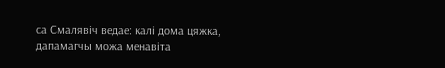са Смалявіч ведае: калі дома цяжка, дапамагчы можа менавіта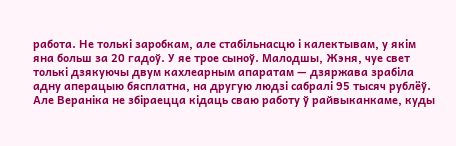работа. Не толькі заробкам, але стабільнасцю і калектывам, у якім яна больш за 20 гадоў. У яе трое сыноў. Малодшы, Жэня, чуе свет толькі дзякуючы двум кахлеарным апаратам — дзяржава зрабіла адну аперацыю бясплатна, на другую людзі сабралі 95 тысяч рублёў. Але Вераніка не збіраецца кідаць сваю работу ў райвыканкаме, куды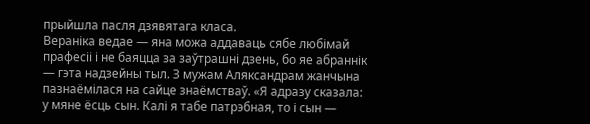прыйшла пасля дзявятага класа.
Вераніка ведае — яна можа аддаваць сябе любімай прафесіі і не баяцца за заўтрашні дзень, бо яе абраннік — гэта надзейны тыл. З мужам Аляксандрам жанчына пазнаёмілася на сайце знаёмстваў. «Я адразу сказала: у мяне ёсць сын. Калі я табе патрэбная, то і сын —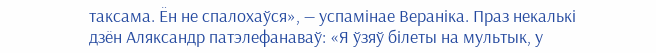таксама. Ён не спалохаўся», — успамінае Вераніка. Праз некалькі дзён Аляксандр патэлефанаваў: «Я ўзяў білеты на мультык, у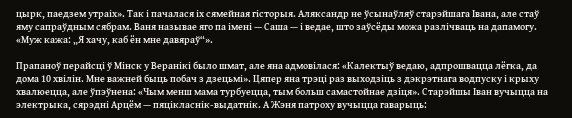цырк, паедзем утраіх». Так і пачалася іх сямейная гісторыя. Аляксандр не ўсынаўляў старэйшага Івана, але стаў яму сапраўдным сябрам. Ваня называе яго па імені — Саша — і ведае, што заўсёды можа разлічваць на дапамогу. «Муж кажа: „Я хачу, каб ён мне давяраў“».

Прапаноў перайсці ў Мінск у Веранікі было шмат, але яна адмовілася: «Калектыў ведаю, адпрошвацца лёгка, да дома 10 хвілін. Мне важней быць побач з дзецьмі». Цяпер яна трэці раз выходзіць з дэкрэтнага водпуску і крыху хвалюецца, але ўпэўнена: «Чым менш мама турбуецца, тым больш самастойнае дзіця». Старэйшы Іван вучыцца на электрыка, сярэдні Арцём — пяцікласнік-выдатнік. А Жэня патроху вучыцца гаварыць: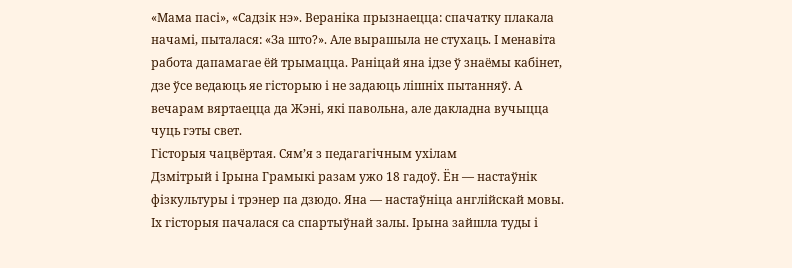«Мама пасі», «Садзік нэ». Вераніка прызнаецца: спачатку плакала начамі, пыталася: «За што?». Але вырашыла не стухаць. І менавіта работа дапамагае ёй трымацца. Раніцай яна ідзе ў знаёмы кабінет, дзе ўсе ведаюць яе гісторыю і не задаюць лішніх пытанняў. А вечарам вяртаецца да Жэні, які павольна, але дакладна вучыцца чуць гэты свет.
Гісторыя чацвёртая. Сям’я з педагагічным ухілам
Дзмітрый і Ірына Грамыкі разам ужо 18 гадоў. Ён — настаўнік фізкультуры і трэнер па дзюдо. Яна — настаўніца англійскай мовы.
Іх гісторыя пачалася са спартыўнай залы. Ірына зайшла туды і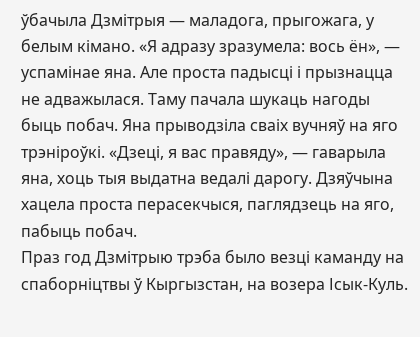ўбачыла Дзмітрыя — маладога, прыгожага, у белым кімано. «Я адразу зразумела: вось ён», — успамінае яна. Але проста падысці і прызнацца не адважылася. Таму пачала шукаць нагоды быць побач. Яна прыводзіла сваіх вучняў на яго трэніроўкі. «Дзеці, я вас правяду», — гаварыла яна, хоць тыя выдатна ведалі дарогу. Дзяўчына хацела проста перасекчыся, паглядзець на яго, пабыць побач.
Праз год Дзмітрыю трэба было везці каманду на спаборніцтвы ў Кыргызстан, на возера Ісык-Куль.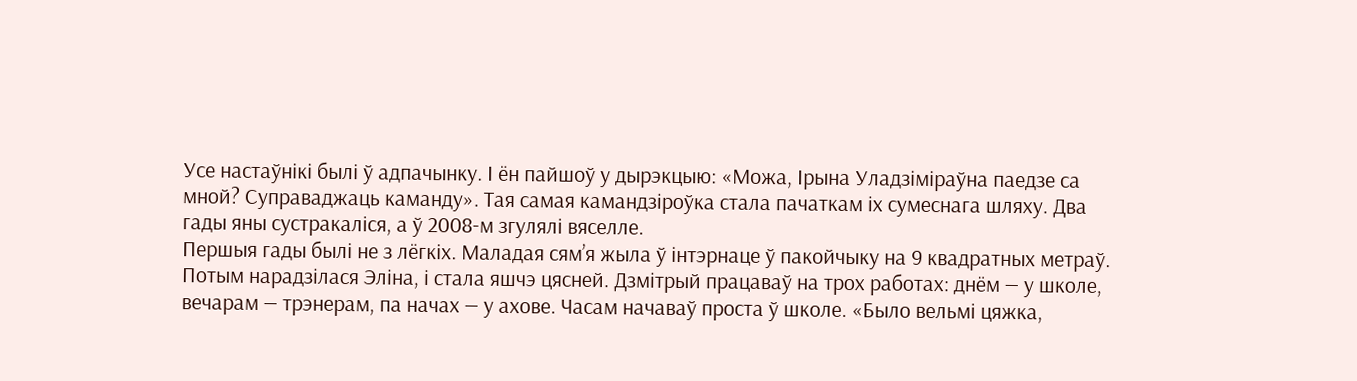Усе настаўнікі былі ў адпачынку. І ён пайшоў у дырэкцыю: «Можа, Ірына Уладзіміраўна паедзе са мной? Суправаджаць каманду». Тая самая камандзіроўка стала пачаткам іх сумеснага шляху. Два гады яны сустракаліся, а ў 2008-м згулялі вяселле.
Першыя гады былі не з лёгкіх. Маладая сям’я жыла ў інтэрнаце ў пакойчыку на 9 квадратных метраў. Потым нарадзілася Эліна, і стала яшчэ цясней. Дзмітрый працаваў на трох работах: днём — у школе, вечарам — трэнерам, па начах — у ахове. Часам начаваў проста ў школе. «Было вельмі цяжка,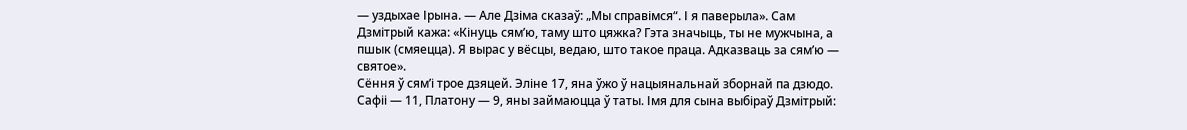— уздыхае Ірына. — Але Дзіма сказаў: „Мы справімся“. І я паверыла». Сам Дзмітрый кажа: «Кінуць сям’ю, таму што цяжка? Гэта значыць, ты не мужчына, а пшык (смяецца). Я вырас у вёсцы, ведаю, што такое праца. Адказваць за сям’ю — святое».
Сёння ў сям’і трое дзяцей. Эліне 17, яна ўжо ў нацыянальнай зборнай па дзюдо. Сафіі — 11, Платону — 9, яны займаюцца ў таты. Імя для сына выбіраў Дзмітрый: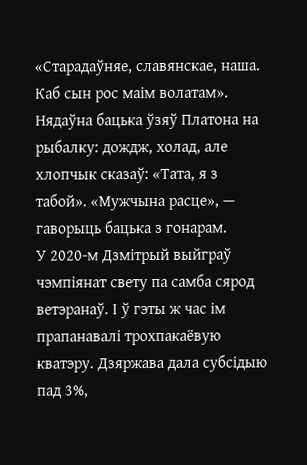«Старадаўняе, славянскае, наша. Каб сын рос маім волатам». Нядаўна бацька ўзяў Платона на рыбалку: дождж, холад, але хлопчык сказаў: «Тата, я з табой». «Мужчына расце», — гаворыць бацька з гонарам.
У 2020-м Дзмітрый выйграў чэмпіянат свету па самба сярод ветэранаў. І ў гэты ж час ім прапанавалі трохпакаёвую кватэру. Дзяржава дала субсідыю пад 3%,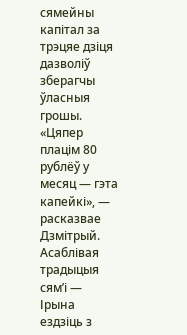сямейны капітал за трэцяе дзіця дазволіў зберагчы ўласныя грошы. «Цяпер плацім 80 рублёў у месяц — гэта капейкі», — расказвае Дзмітрый.
Асаблівая традыцыя сям’і — Ірына ездзіць з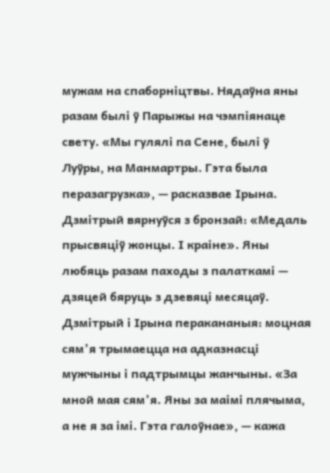мужам на спаборніцтвы. Нядаўна яны разам былі ў Парыжы на чэмпіянаце свету. «Мы гулялі па Сене, былі ў Луўры, на Манмартры. Гэта была перазагрузка», — расказвае Ірына. Дзмітрый вярнуўся з бронзай: «Медаль прысвяціў жонцы. І краіне». Яны любяць разам паходы з палаткамі — дзяцей бяруць з дзевяці месяцаў. Дзмітрый і Ірына перакананыя: моцная сям’я трымаецца на адказнасці мужчыны і падтрымцы жанчыны. «За мной мая сям’я. Яны за маімі плячыма, а не я за імі. Гэта галоўнае», — кажа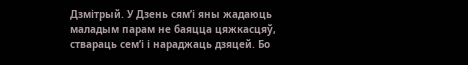Дзмітрый. У Дзень сям’і яны жадаюць маладым парам не баяцца цяжкасцяў, ствараць сем’і і нараджаць дзяцей. Бо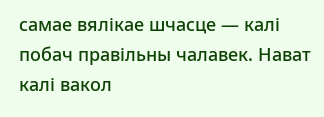самае вялікае шчасце — калі побач правільны чалавек. Нават калі вакол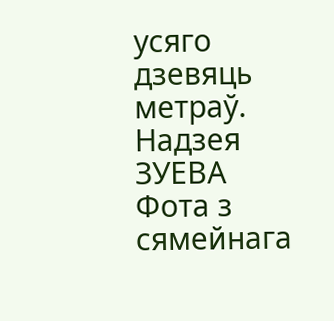усяго дзевяць метраў.
Надзея ЗУЕВА
Фота з сямейнага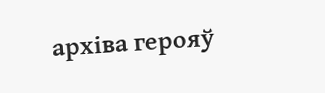архіва герояў